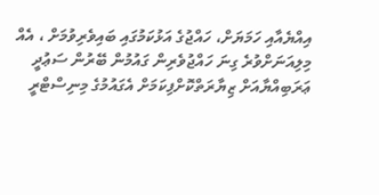އިއްޔެއާއި ހަމަޔަށް، ހައްޖުގެ އަޅުކަމުގައި ބައިވެރިވުމަށް ، އެއް މިލިއަނަށްވުރެ ގިނަ ހައްޖުވެރިން ގައުމުން ބޭރުން ސަޢުދީ ޢަރަބިއްޔާއަށް ޒިޔާރަތްކޮށްފިކަމަށް އެގައުމުގެ މިނިސްޓްރީ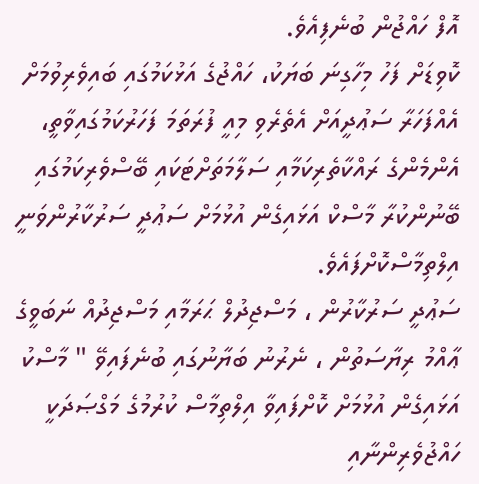އޮފް ހައްޖުން ބުނެފިއެވެ.
ކޮވިޑަށް ފަހު މިހާގިނަ ބަޔަކު، ހައްޖުގެ އަޅުކަމުގައި ބައިވެރިވުމަށް އެއްފަހަރާ ސަޢުދީއަށް އެތެރެވި މިއީ ފުރަތަމަ ފަހަރުކަމުގައިވާތީ، އެންމެންގެ ރައްކާތެރިކަމާއި ސަލާމަތަށްޓަކައި ބޭސްވެރިކަމުގައި ބޭނުންކުރާ މާސްކް އަޅައިގެން އުޅުމަށް ސަޢުދީ ސަރުކާރުންވަނީ އިލްތިމާސްކޮށްފައެވެ.
ސަޢުދީ ސަރުކާރުން ، މަސްޖިދުލް ޙަރަމާއި މަސްޖިދުއް ނަބަވީގެ ޢާއްމު ރިޔާސަތުން ، ނެރުނު ބަޔާނުގައި ބުނެފައިވޭ " މާސްކު އަޅައިގެން އުޅުމަށް ކޮށްފައިވާ އިލްތިމާސް ކުރުމުގެ މަގްޞަދަކީ ހައްޖުވެރިންނާއި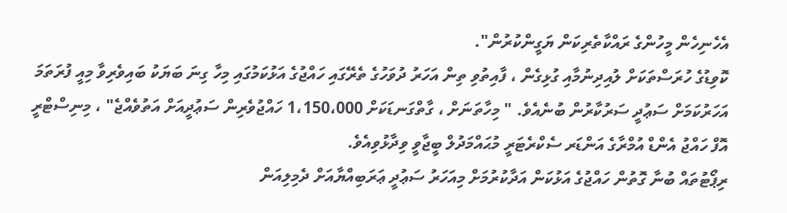އެހެނިހެން މީހުންގެ ރައްކާތެރިކަން ޔަގީންކުރުން".
ކޮވިޑުގެ ހުރަސްތަކަށް ލުއިދިނުމާއި ގުޅިގެން ، ފާއިތުވި ތިން އަހަރު ދުވަހުގެ ތެރޭގައި ހައްޖުގެ އަޅުކަމުގައި މިހާ ގިނަ ބަޔަކު ބައިވެރިވާ މިއީ ފުރަތަމަ އަހަރުކަމަށް ސަޢުދީ ސަރުކާރުން ބުނެއެވެ. " މިހާތަނަށް ، ގާތްގަނޑަކަށް 1،150،000 ހައްޖުވެރިން ސަޢުދީއަށް އަތުވެއްޖެ" ، މިނިސްޓްރީ އޮފް ހައްޖު އެންޑް އުމްރާގެ އަންޑަރ ސެކްރެޓަރީ މުޙައްމަދުލް ބީޖާވީ ވިދާޅުވިއެވެ.
ރިޕޯޓުތައް ބުނާ ގޮތުން ހައްޖުގެ އަޅުކަން އަދާކުރުމަށް މިއަހަރު ސަޢުދީ ޢަރަބިއްޔާއަށް ދެމިލިއަން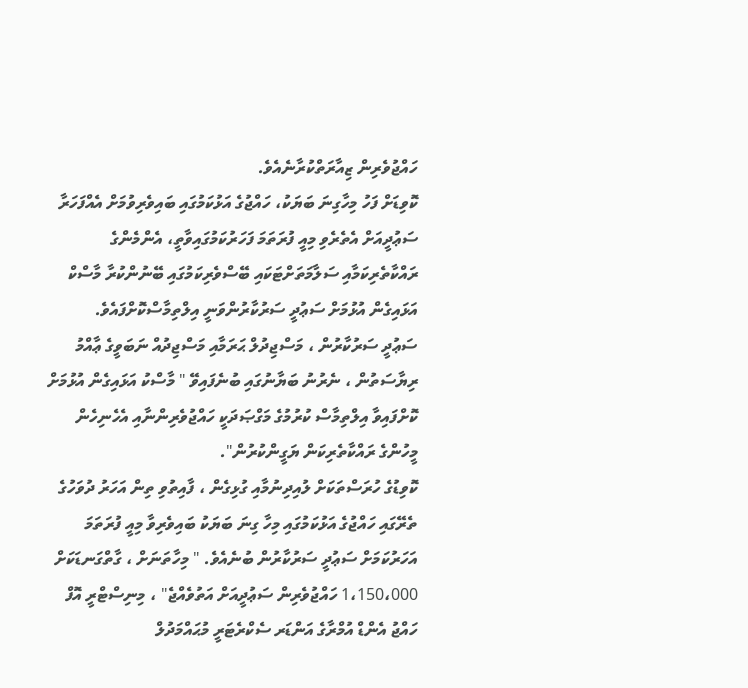ހައްޖުވެރިން ޒިއާރަތްކުރާނެއެވެ.
ކޮވިޑަށް ފަހު މިހާގިނަ ބަޔަކު، ހައްޖުގެ އަޅުކަމުގައި ބައިވެރިވުމަށް އެއްފަހަރާ ސަޢުދީއަށް އެތެރެވި މިއީ ފުރަތަމަ ފަހަރުކަމުގައިވާތީ، އެންމެންގެ ރައްކާތެރިކަމާއި ސަލާމަތަށްޓަކައި ބޭސްވެރިކަމުގައި ބޭނުންކުރާ މާސްކް އަޅައިގެން އުޅުމަށް ސަޢުދީ ސަރުކާރުންވަނީ އިލްތިމާސްކޮށްފައެވެ.
ސަޢުދީ ސަރުކާރުން ، މަސްޖިދުލް ޙަރަމާއި މަސްޖިދުއް ނަބަވީގެ ޢާއްމު ރިޔާސަތުން ، ނެރުނު ބަޔާނުގައި ބުނެފައިވޭ " މާސްކު އަޅައިގެން އުޅުމަށް ކޮށްފައިވާ އިލްތިމާސް ކުރުމުގެ މަގްޞަދަކީ ހައްޖުވެރިންނާއި އެހެނިހެން މީހުންގެ ރައްކާތެރިކަން ޔަގީންކުރުން".
ކޮވިޑުގެ ހުރަސްތަކަށް ލުއިދިނުމާއި ގުޅިގެން ، ފާއިތުވި ތިން އަހަރު ދުވަހުގެ ތެރޭގައި ހައްޖުގެ އަޅުކަމުގައި މިހާ ގިނަ ބަޔަކު ބައިވެރިވާ މިއީ ފުރަތަމަ އަހަރުކަމަށް ސަޢުދީ ސަރުކާރުން ބުނެއެވެ. " މިހާތަނަށް ، ގާތްގަނޑަކަށް 1،150،000 ހައްޖުވެރިން ސަޢުދީއަށް އަތުވެއްޖެ" ، މިނިސްޓްރީ އޮފް ހައްޖު އެންޑް އުމްރާގެ އަންޑަރ ސެކްރެޓަރީ މުޙައްމަދުލް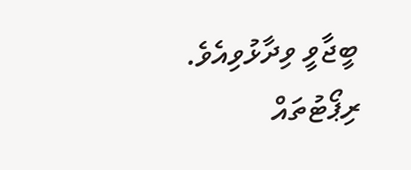ބީޖާވީ ވިދާޅުވިއެވެ.
ރިޕޯޓުތައް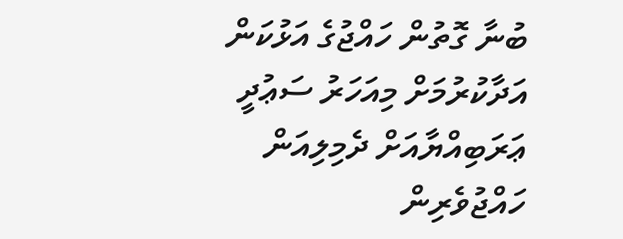ބުނާ ގޮތުން ހައްޖުގެ އަޅުކަން އަދާކުރުމަށް މިއަހަރު ސަޢުދީ ޢަރަބިއްޔާއަށް ދެމިލިއަން ހައްޖުވެރިން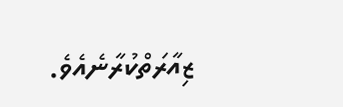ޒިއާރަތްކުރާނެއެވެ.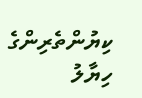ކިޔުންތެރިންގެ ހިޔާލު